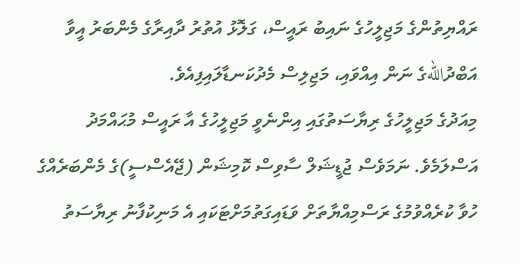ރައްޔިތުންގެ މަޖިލީހުގެ ނައިބު ރައީސް، ގަލޮޅު އުތުރު ދާއިރާގެ މެންބަރު އީވާ އަބްދުاللهގެ ނަން އިއްވައި، މަޖިލިސް މެދުކަނޑާލައިފިއެވެ.
މިއަދުގެ މަޖިލީހުގެ ރިޔާސަތުގައި އިންނެވީ މަޖިލީހުގެ އާ ރައީސް މުޙައްމަދު އަސްލަމެވެ. ނަމަވެސް ޖުޑީޝަލް ސާވިސް ކޮމިޝަން (ޖޭއެސްސީ)ގެ މެންބަރެއްގެ ހުވާ ކުރެއްވުމުގެ ރަސްމިއްޔާތަށް ވަޑައިގަތުމަށްޓަކައި އެ މަނިކުފާނު ރިޔާސަތު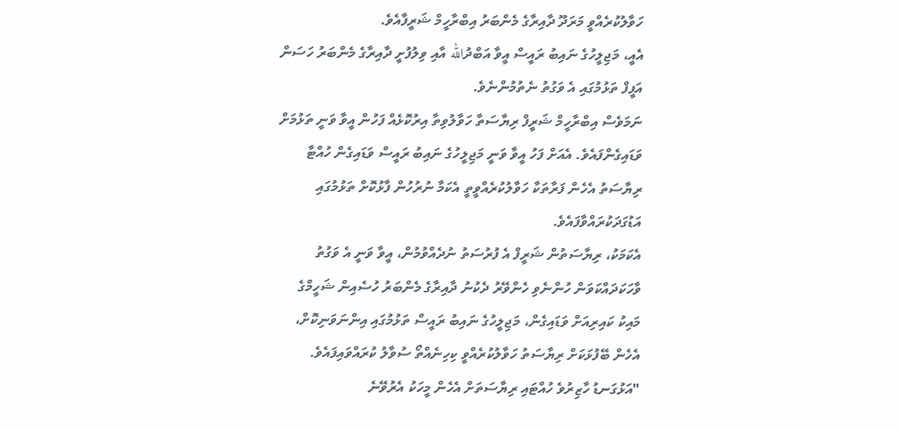ހަވާލުކުރެއްވީ މަރަދޫ ދާއިރާގެ މެންބަރު އިބްރާހީމް ޝަރީފާއެވެ.
އެއީ، މަޖިލީހުގެ ނައިބު ރައީސް އީވާ އަބްދުالله އާއި ވިލުފުށީ ދާއިރާގެ މެންބަރު ހަސަން އަފީފް ތަޅުމުގައި އެ ވަގުތު ނެތުމުންނެވެ.
ނަމަވެސް އިބްރާހީމް ޝަރީފް ރިޔާސަތާ ހަވާލުވިތާ އިރުކޮޅެއް ފަހުން އީވާ ވަނީ ތަޅުމަށް ވަޑައިގެންފައެވެ. އެއަށް ފަހު އީވާ ވަނީ މަޖިލީހުގެ ނައިބު ރައީސް ވަޑައިގެން ހުއްޓާ ރިޔާސަތު އެހެން ފަރާތަކާ ހަވާލުކުރެއްވީތީ އެކަމާ ނުރުހުން ފާޅުކޮށް ތަޅުމުގައި އަޑުގަދަކުރައްވާފައެވެ.
އެކަމަކު، ރިޔާސަތުން ޝަރީފް އެ ފުރުސަތު ނުދެއްވުމުން، އީވާ ވަނީ އެ ވަގުތު ވާހަކަދައްކަވަން ހުންނެވި ހެންވޭރު ދެކުނު ދާއިރާގެ މެންބަރު ހުސެއިން ޝަހީމްގެ މައިކު ކައިރިއަށް ވަޑައިގެން، މަޖިލީހުގެ ނައިބު ރައީސް ތަޅުމުގައި އިންނަވަނިކޮށް، އެހެން ބޭފުޅަކަށް ރިޔާސަތު ހަވާލުކުރެއްވީ ކިހިނެއްތޯ ސުވާލު ކުރައްވައިފައެވެ.
"އަޅުގަނޑު ހާޒިރުވެ ހުއްޓައި ރިޔާސަތަށް އެހެން މީހަކު އެރުވޭނެ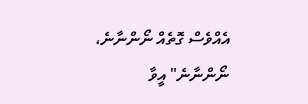އެއްވެސް ގޮތެއް ނޯންނާނެ، ނޯންނާނެ" އީވާ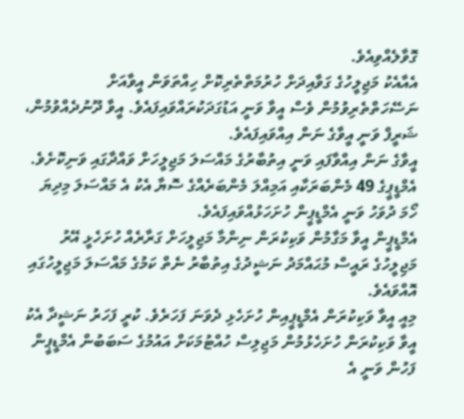ގޮވާލެއްވިއެވެ.
އެއާއެކު މަޖިލީހުގެ ގަވާއިދަށް ހުރުމަތްތެރިކޮށް ހިއްތަވަން އީވާއަށް ނަސޭހަތްތެރިވުމުން ވެސް އީވާ ވަނީ އަޑުގަދަކުރައްވައިފައެވެ. އީވާ ދޫނުދެއްވުމުން، ޝަރީފް ވަނީ އީވާގެ ނަން އިއްވައިފައެވެ.
އީވާގެ ނަން އިއްވާފައި ވަނީ އިތުބާރުގެ މައްސަލަ މަޖިލީހަށް ވައްދާގައި ވަނިކޮށެވެ. އެމްޑީޕީގެ 49 މެންބަރަކާއި އަމިއްލަ މެންބަރެއްގެ ސޮޔާ އެކު އެ މައްސަލަ މިދިޔަ ހޯމަ ދުވަހު ވަނީ އެމްޑީޕީން ހުށަހަޅުއްވައިފައެވެ.
އެމްޑީޕީން އީވާ މަގާމުން ވަކިކުރަން ނިންމާ މަޖިލީހަށް ގަރާރެއް ހުށަހެޅީ އޭރު މަޖިލީހުގެ ރައީސް މުޙައްމަދު ނަޝީދުގެ އިތުބާރު ނެތް ކަމުގެ މައްސަލަ މަޖިލީހުގައި އޮއްވައެވެ.
މިއީ އީވާ ވަކިކުރަން އެމްޑީޕީއިން ހުށަހެޅި ދެވަނަ ފަހަރެވެ. ކުރީ ފަހަރު ނަޝީދާ އެކު އީވާ ވަކިކުރަން ހުށަހެޅުމުން މަޖިލިސް ހުއްޓުމަކަށް އައުމުގެ ސަބަބުން އެމްޑީޕީން ފަހުން ވަނީ އެ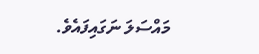މައްސަލަ ނަގައިފައެވެ.